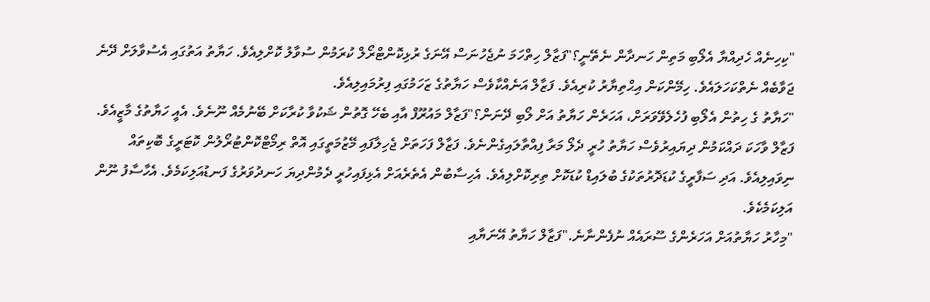"ކިހިނެއް ހެދިއްޔާ އެލޯބި މަތިން ހަނދާން ނެތޭނީ؟"ފަޒާލް ހިތްހަމަ ނުޖެހުނަސް އޭނަގެ ރުޅިކޮންޓްރޯލް ކުރަމުން ސުވާލު ކޮށްލިއެވެ. ހަޔާތު އަތުގައި އެސުވާލަށް ދޭނެ ޖަވާބެއް ނެތްކަހަލައެވެ. ހިމޭންކަން އިޙްތިޔާރު ކުރިއެވެ. ފަޒާލް އަނެއްކާވެސް ހަޔާތުގެ ޒަހަމުގައި ފިރުމައިލިއެވެ.
"ހަޔާތު ގެ ހިތުން އެލޯބި ފުހެލެވޭވަރަށް، އަހަރެން ހަޔާތު އަށް ލޯބި ދޭނަން؟"ފަޒާލް މައުރޫފް އާއި ބެހޭ ގޮތުން ޝަކުވާ ކުރާކަށް ބޭނުމެއް ނޫނެވެ. އެއީ ހަޔާތުގެ މާޒީއެވެ. ފަޒާލް ވާހަކަ ދައްކަމުން ދިޔައިރުވެސް ހަޔާތު ހުރީ ދެލޯ މަރާ ފިއްތާލައިގެންނެވެ. ފަޒާލް ފަހަތަށް ޖެހިލާފައި މޭޒުމަތީގައި އޮތް ރިމޯޓްކޮންޓުރޯލުން ކޮޓަރީގެ ބޮކިތައް ނިވައިލިއެވެ. އަދި ސަފާރީގެ ކުޑަދޮރުތަކުގެ ބުލައިޑް ކުޑަކޮށް ތިރިކޮށްލިއެވެ. އެހިސާބުން އެތެރެއަށް އެޅިފައިހުރީ ދެމުންދިޔަ ހަނދުވަރުގެ ފަނޑުއަލިކަމެވެ. އެހާސާފު ނޫން އަލިކަމެކެވެ.
"މިހާރު ހަޔާތުއަށް އަހަރެންގެ ސޫރައެއް ނުފެންނާނެ."ފަޒާލް ހަޔާތު އޭނަޔާއި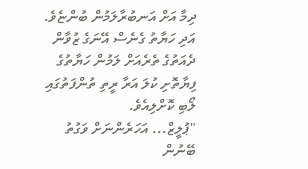ދިމާ އަށް އަނބުރާލަމުން ބުންޏެވެ. އަދި ހަޔާތު ގެނެސް އޭނަގެ ޒުވާން ދެއަތުގެ ތެރެއަށް ލަމުން ހަޔާތުގެ ފިޔާތޮށި ކުލަ އަރާ ރީތި ތުންފަތުގައި ލޯބި ކޮށްލިއެވެ.
"ޕުލީޒް... އަހަރެންނަށް ވަގުތު ބޭނުން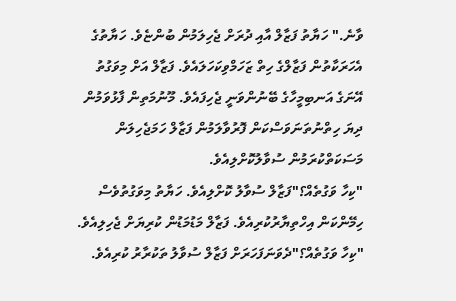ވާނެ." ހަޔާތު ފަޒާލް އާއި ދުރަށް ޖެހިލަމުން ބުންޏެވެ. ހަޔާތުގެ އެހަރަކާތުން ފަޒާލްގެ ހިތް ޒަހަމްވިކަހަލައެވެ. ފަޒާލް އަށް މިވަގުތު އޭނަގެ އަނބިމީހާގެ ބޭނުންވަނީ ޖެހިފައެވެ. މޫނުމަތިން ފާޅުވަމުން ދިޔަ ހިތްނުތަނަވަސްކަން ފޮރުވާލަމުން ފަޒާލް ހަމަޖެހިލަން މަސަކަތްކުރަމުން ސުވާލުކޮށްލިއެވެ.
"ކިހާ ވަގުތެއް؟"ފަޒާލް ސުވާލު ކޮށްލިއެވެ. ހަޔާތު މިވަގުތުވެސް ހިމޭންކަން އިހްތިޔާރުކުރިއެވެ. ފަޒާލް މަޑުމަޑުން ކުރިޔަށް ޖެހިލިއެވެ.
"ކިހާ ވަގުތެއް؟"ދެވަނަފަހަރަށް ފަޒާލް ސުވާލު ތަކުރާރު ކުރިއެވެ.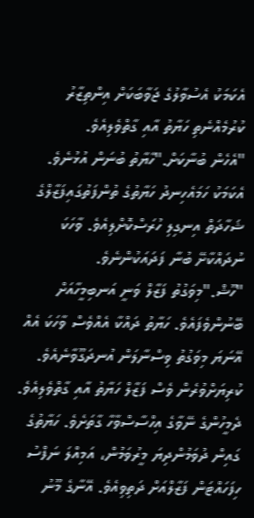އެކަމަކު އެސުވާލުގެ ޖަވާބަކަށް އިންތިޒާރު ކުރުމެއްނެތި ހަޔާތު އާއި ގާތްވެލިއެވެ.
"އެހެން ބުނާކަށް."ހާޔާތު ބުނަން އުޅުނެވެ. އެކަމަކު ހަމައެހިނދު ހަޔާތުގެ ތުންފަތުގައިފަޒާލްގެ ޝަހާދަތް އިނގިލި ހުރަސްކޮށްލިއެވެ. ވާހަކަ ނުދައްކާށޭ ބުނާ ފަދައަކުންނެވެ.
"ހޫޝް."މިވަގުތު ފަޒާލް ވަނީ އަނބިމީހާއަށް ބޭނުންވެފައެވެ. ހަޔާތު ދައްކާ އެއްވެސް ވާހަކަ އެއް އޭނަޔަ މިވަގުތު ވިސްނާލަން އުނދަގޫވާނެއެވެ. ކުރިޔަށްވުރެން ވެސް ފަޒާލް ހަޔާތު އާއި ގާތްވެލިއެވެ. ދެމީހުންގެ ނޭވާގެ އިހްސާސްވާހާ ގާތަށެވެ. ހަޔާތުގެ ގައިން ދުވަމުންދިޔަ މީރުވަމުން، އަމިއްލަ ނަފްސު ހިފަހައްޓަން ފަޒާލްއަށް ދަތިވިއެވެ. އޭނާގެ މޫނު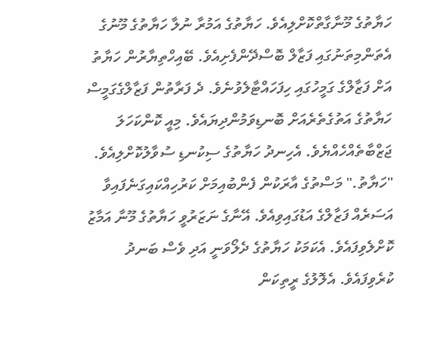ހަޔާތުގެ މޫނާގާތްކޮށްލިއެވެ. ހަޔާތުގެ އަމުރާ ނުލާ ހަޔާތުގެ މޫނުގެ އެތަންމިތަނުގައި ފަޒާލް ބޮސްދޭންފެށިއެވެ. ބޭއިހްތިޔާރުން ހަޔާތު އަށް ފަޒާލްގެ ގަމީހުގައި ހިފަހައްޓާލެވުނެވެ. ދެ ފަރާތުން ފަޒާލްގެގަމީސް ހަޔާތުގެ އަތުގެތެރެއަށް ބޮނޑިވަމުންދިޔައެވެ. މިއީ ކޮންކަހަލަ ޖަޒްބާތެއްހެއްޔެވެ. އެހިނދު ހަޔާތުގެ ސިކުނޑި ސުވާލުކޮށްލިއެވެ.
"ހަޔާތު." މަސްތުގެ އާރަކުން ފެންބުއިމަށް ކަރުހިއްކައިގަނެފައިވާ އަސަރެއް ފަޒާލްގެ އަޑުގައިވިއެވެ. އޭނާގެ ނަޒަރުވީ ހަޔާތުގެ މޫނާ އަމާޒު ކޮށްލެވިފައެވެ. އެކަމަކު ހަޔާތުގެ ދެލޯވަނީ އަދި ވެސް ބަނދު ކުރެވިފައެވެ. އެލޮލުގެ ރީތިކަން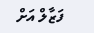ފަޒާލް އަށް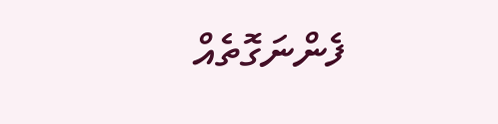ފެންނަގޮތެއް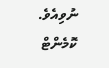ނުވިއެވެ.
ކޮމެންޓް